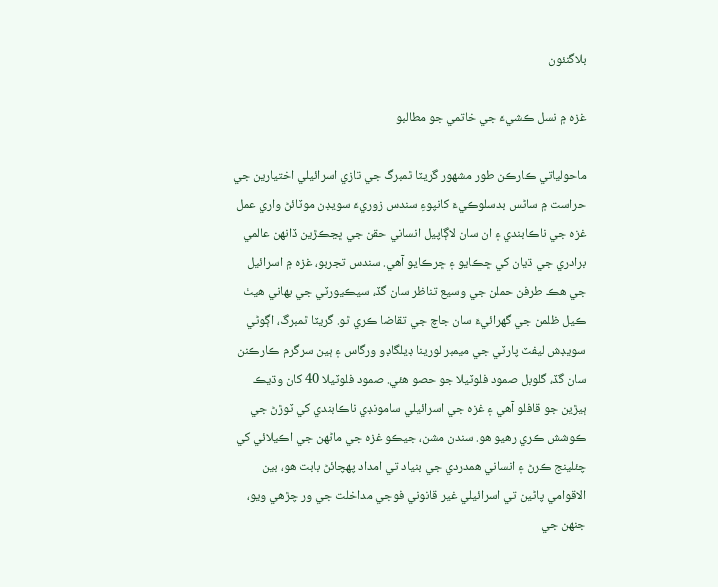بلاگنئون

غزه ۾ نسل ڪشيءَ جي خاتمي جو مطالبو

ماحولياتي ڪارڪن طور مشهور گريٽا ٿمبرگ جي تازي اسرائيلي اختيارين جي حراست ۾ ساڻس بدسلوڪيءَ کانپوءِ سندس زوريءَ سويڊن موٽائڻ واري عمل غزه جي ناڪابندي ۽ ان سان لاڳاپيل انساني حقن جي ڀڃڪڙين ڏانهن عالمي برادري جي ڌيان کي ڇڪايو ۽ ڇرڪايو آهي. سندس تجربو، غزه ۾ اسرائيل جي هڪ طرفن حملن جي وسيع تناظر سان گڏ، سيڪيورٽي جي بهاني هيٺ ڪيل ظلمن جي گھرائيءَ سان جاچ جي تقاضا ڪري ٿو. گريٽا ٿمبرگ، اڳوڻي سويڊش ليفٽ پارٽي جي ميمبر لورينا ڊيلگاڊو ورگاس ۽ ٻين سرگرم ڪارڪنن سان گڏ، گلوبل صمود فلوٽيلا جو حصو هئي. صمود فلوٽيلا 40 کان وڌيڪ ٻيڙين جو قافلو آهي ۽ غزه جي اسرائيلي سامونڊي ناڪابندي کي ٽوڙڻ جي ڪوشش ڪري رهيو هو. سندن مشن، جيڪو غزه جي ماڻهن جي اڪيلائي کي چئلينج ڪرڻ ۽ انساني همدردي جي بنياد تي امداد پهچائڻ بابت هو، بين الاقوامي پاڻين تي اسرائيلي غير قانوني فوجي مداخلت جي ور چڙھي ويو، جنهن جي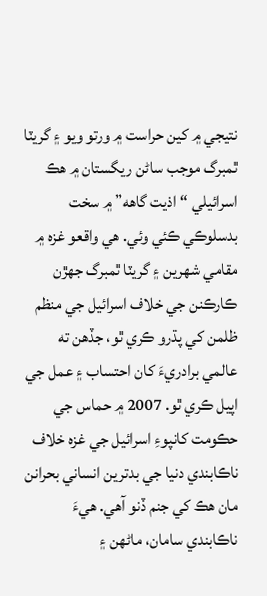نتيجي ۾ کين حراست ۾ ورتو ويو ۽ گريٽا ٿمبرگ موجب ساڻن ريگستان ۾ هڪ اسرائيلي “اذيت گاهه” ۾ سخت بدسلوڪي ڪئي وئي. هي واقعو غزه ۾ مقامي شهرين ۽ گريٽا ٿمبرگ جهڙن ڪارڪنن جي خلاف اسرائيل جي منظم ظلمن کي پڌرو ڪري ٿو، جڏهن ته عالمي برادريءَ کان احتساب ۽ عمل جي اپيل ڪري ٿو. 2007 ۾ حماس جي حڪومت کانپوءِ اسرائيل جي غزه خلاف ناڪابندي دنيا جي بدترين انساني بحرانن مان هڪ کي جنم ڏنو آهي. هيءَ ناڪابندي سامان، ماڻهن ۽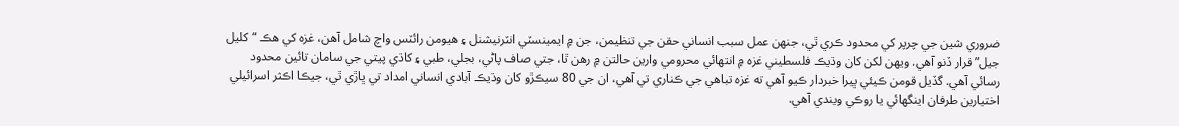ضروري شين جي چرپر کي محدود ڪري ٿي، جنهن عمل سبب انساني حقن جي تنظيمن، جن ۾ ايمينسٽي انٽرنيشنل ۽ هيومن رائٽس واچ شامل آهن، غزه کي هڪ “کليل جيل” قرار ڏنو آهي. ويهن لکن کان وڌيڪ فلسطيني غزه ۾ انتھائي محرومي وارين حالتن ۾ رهن ٿا، جتي صاف پاڻي، بجلي، طبي ۽ کاڌي پيتي جي سامان تائين محدود رسائي آهي. گڏيل قومن ڪيئي ڀيرا خبردار ڪيو آهي ته غزه تباهي جي ڪناري تي آهي، ان جي 80 سيڪڙو کان وڌيڪ آبادي انساني امداد تي ڀاڙي ٿي، جيڪا اڪثر اسرائيلي اختيارين طرفان اينگھائي يا روڪي ويندي آهي.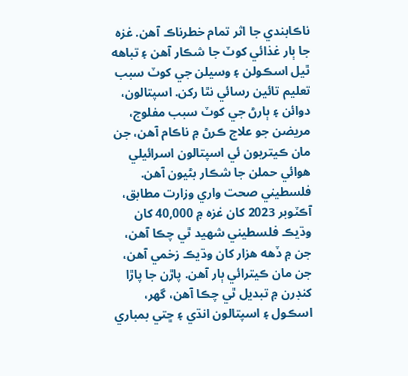ناڪابندي جا اثر تمام خطرناڪ آهن. غزه جا ٻار غذائي کوٽ جا شڪار آهن ۽ تباهه ٿيل اسڪولن ۽ وسيلن جي کوٽ سبب تعليم تائين رسائي نٿا رکن. اسپتالون، دوائن ۽ ٻارڻ جي کوٽ سبب مفلوج، مريضن جو علاج ڪرڻ ۾ ناڪام آهن، جن مان ڪيتريون ئي اسپتالون اسرائيلي هوائي حملن جا شڪار بڻيون آهن. فلسطيني صحت واري وزارت مطابق، آڪٽوبر 2023 کان غزه ۾ 40,000 کان وڌيڪ فلسطيني شهيد ٿي چڪا آهن، جن ۾ ڏهه هزار کان وڌيڪ زخمي آهن، جن مان ڪيترائي ٻار آهن. پاڙن جا پاڙا کنڊرن ۾ تبديل ٿي چڪا آهن، گھر، اسڪول ۽ اسپتالون انڌي ۽ ڇتي بمباري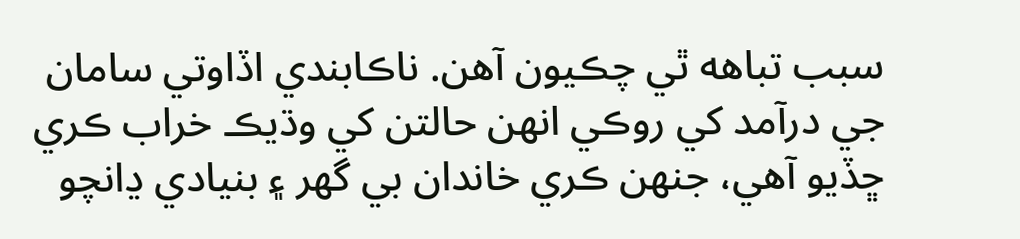سبب تباهه ٿي چڪيون آهن. ناڪابندي اڏاوتي سامان جي درآمد کي روڪي انهن حالتن کي وڌيڪ خراب ڪري ڇڏيو آهي، جنهن ڪري خاندان بي گھر ۽ بنيادي ڍانچو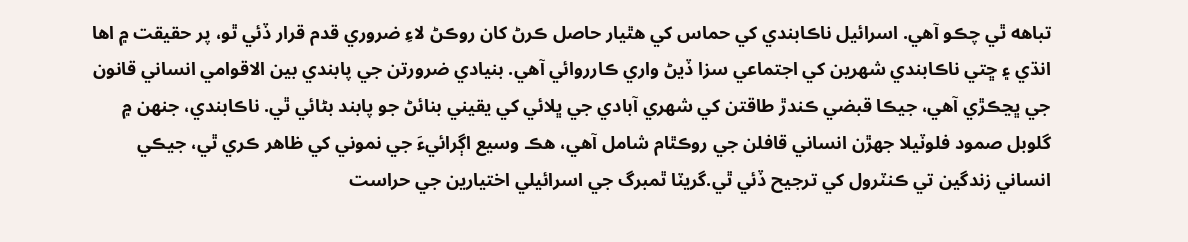تباهه ٿي چڪو آهي. اسرائيل ناڪابندي کي حماس کي هٿيار حاصل ڪرڻ کان روڪڻ لاءِ ضروري قدم قرار ڏئي ٿو، پر حقيقت ۾ اها انڌي ۽ ڇتي ناڪابندي شهرين کي اجتماعي سزا ڏيڻ واري ڪارروائي آهي. بنيادي ضرورتن جي پابندي بين الاقوامي انساني قانون جي ڀڃڪڙي آهي، جيڪا قبضي ڪندڙ طاقتن کي شهري آبادي جي ڀلائي کي يقيني بنائڻ جو پابند بڻائي ٿي. ناڪابندي، جنهن ۾ گلوبل صمود فلوٽيلا جهڙن انساني قافلن جي روڪٿام شامل آهي، هڪ وسيع اڳرائيءَ جي نموني کي ظاهر ڪري ٿي، جيڪي انساني زندگين تي ڪنٽرول کي ترجيح ڏئي ٿي.گريٽا ٿمبرگ جي اسرائيلي اختيارين جي حراست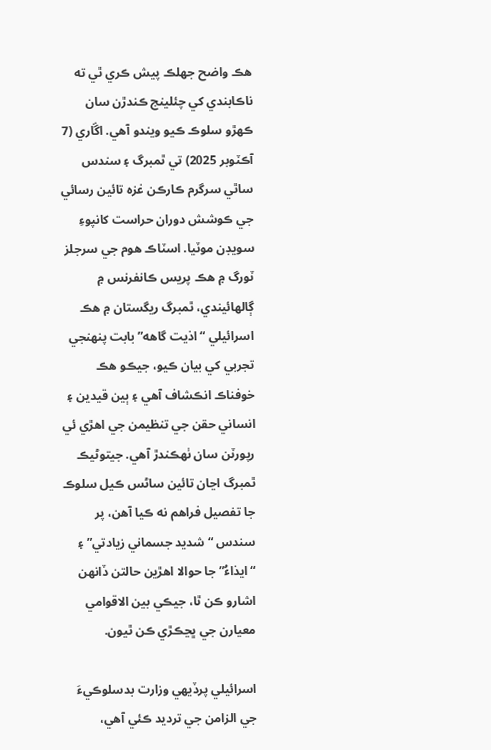هڪ واضح جھلڪ پيش ڪري ٿي ته ناڪابندي کي چئلينج ڪندڙن سان ڪهڙو سلوڪ ڪيو ويندو آهي. اڱاري (7 آڪٽوبر 2025) تي ٿمبرگ ۽ سندس ساٿي سرگرم ڪارڪن غزه تائين رسائي جي ڪوشش دوران حراست کانپوءِ سويڊن موٽيا. اسٽاڪ هوم جي سرجلز ٽورگ ۾ هڪ پريس ڪانفرنس ۾ ڳالهائيندي، ٿمبرگ ريگستان ۾ هڪ اسرائيلي “اذيت گاهه” بابت پنهنجي تجربي کي بيان ڪيو، جيڪو هڪ خوفناڪ انڪشاف آهي ۽ ٻين قيدين ۽ انساني حقن جي تنظيمن جي اهڙي ئي رپورٽن سان ٺهڪندڙ آهي. جيتوڻيڪ ٿمبرگ اڃان تائين ساڻس ڪيل سلوڪ جا تفصيل فراهم نه ڪيا آهن، پر سندس “شديد جسماني زيادتي” ۽ “ايذاءُ” جا حوالا اهڙين حالتن ڏانهن اشارو ڪن ٿا، جيڪي بين الاقوامي معيارن جي ڀڃڪڙي ڪن ٿيون.

اسرائيلي پرڏيھي وزارت بدسلوڪيءَ جي الزامن جي ترديد ڪئي آهي،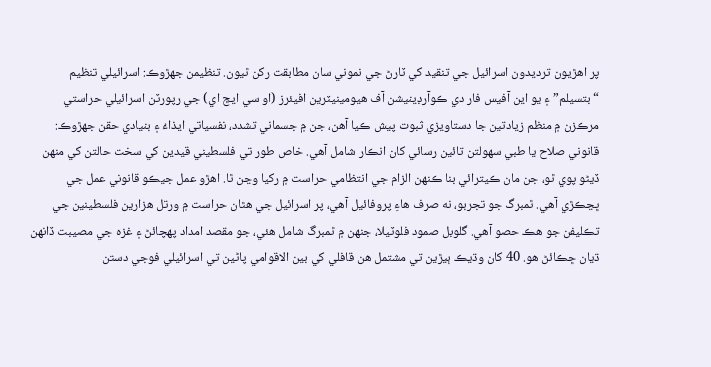پر اهڙيون ترديدون اسرائيل جي تنقيد کي ٽارڻ جي نموني سان مطابقت رکن ٿيون. تنظيمن جهڙوڪ: اسرائيلي تنظيم “بتسيلم” ۽ يو اين آفيس فار دي ڪوآرڊينيشن آف هيومينيٽرين افيئرز (او سي ايڇ اي) جي رپورٽن اسرائيلي حراستي مرڪزن ۾ منظم زيادتين جا دستاويزي ثبوت پيش ڪيا آهن، جن ۾ جسماني تشدد، نفسياتي ايذاءُ ۽ بنيادي حقن جهڙوڪ: قانوني صلاح يا طبي سهولتن تائين رسائي کان انڪار شامل آهي. خاص طور تي فلسطيني قيدين کي سخت حالتن کي منهن ڏيڻو پوي ٿو، جن مان ڪيترائي بنا ڪنهن الزام جي انتظامي حراست ۾ رکيا وڃن ٿا. اهڙو عمل جيڪو قانوني عمل جي ڀڃڪڙي آهي. ٿمبرگ جو تجربو، نه صرف هاءِ پروفائيل آهي، پر اسرائيل جي هٿان حراست ۾ ورتل هزارين فلسطينين جي تڪليفن جو هڪ حصو آهي. گلوبل صمود فلوٽيلا، جنهن ۾ ٿمبرگ شامل هئي، جو مقصد امداد پهچائڻ ۽ غزه جي مصيبت ڏانهن ڌيان ڇڪائڻ هو. 40 کان وڌيڪ ٻيڙين تي مشتمل هن قافلي کي بين الاقوامي پاڻين تي اسرائيلي فوجي دستن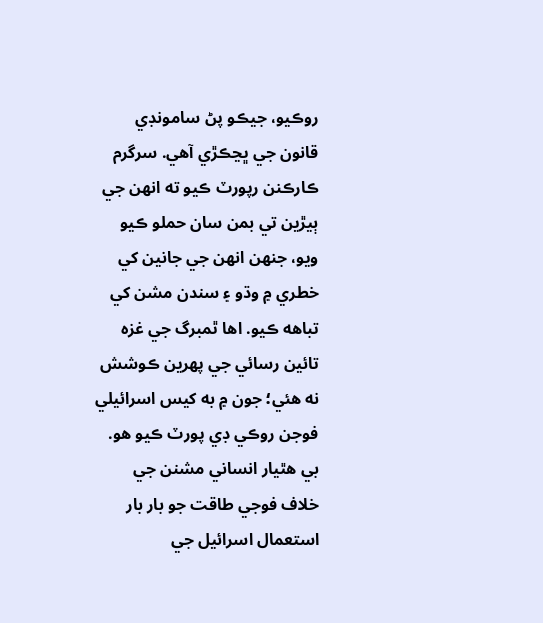روڪيو، جيڪو پڻ سامونڊي قانون جي ڀڃڪڙي آهي. سرگرم ڪارڪنن رپورٽ ڪيو ته انهن جي ٻيڙين تي بمن سان حملو ڪيو ويو، جنهن انهن جي جانين کي خطري ۾ وڌو ۽ سندن مشن کي تباهه ڪيو. اها ٿمبرگ جي غزه تائين رسائي جي پهرين ڪوشش نه هئي؛ جون ۾ به کيس اسرائيلي فوجن روڪي ڊي پورٽ ڪيو هو. بي هٿيار انساني مشنن جي خلاف فوجي طاقت جو بار بار استعمال اسرائيل جي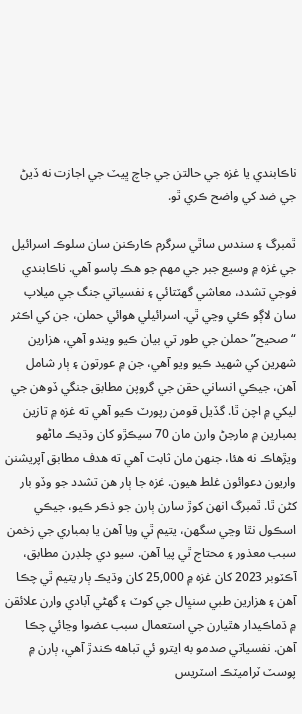ناڪابندي يا غزه جي حالتن جي جاچ ڀيٽ جي اجازت نه ڏيڻ جي ضد کي واضح ڪري ٿو.

ٿمبرگ ۽ سندس ساٿي سرگرم ڪارڪنن سان سلوڪ اسرائيل جي غزه ۾ وسيع جبر جي مهم جو هڪ پاسو آهي. ناڪابندي فوجي تشدد، معاشي گھٽتائي ۽ نفسياتي جنگ جي ميلاپ سان لاڳو ڪئي وڃي ٿي. اسرائيلي هوائي حملن، جن کي اڪثر “صحيح” حملن جي طور تي بيان ڪيو ويندو آهي، هزارين شهرين کي شهيد ڪيو ويو آهي، جن ۾ عورتون ۽ ٻار شامل آهن، جيڪي انساني حقن جي گروپن مطابق جنگي ڏوهن جي ليکي ۾ اچن ٿا. گڏيل قومن رپورٽ ڪيو آهي ته غزه ۾ تازين بمبارين ۾ مارجڻ وارن مان 70 سيڪڙو کان وڌيڪ ماڻھو ويڙھاڪ نه هئا، جنهن مان ثابت آهي ته هدف مطابق آپريشنن واريون دعوائون غلط هيون. غزه جا ٻار هن تشدد جو وڏو بار کڻن ٿا. ٿمبرگ انهن کوڙ سارن ٻارن جو ذڪر ڪيو، جيڪي اسڪول نٿا وڃي سگهن، يتيم ٿي ويا آهن يا بمباري جي زخمن سبب معذور ۽ محتاج ٿي پيا آهن. سيو دي چلڊرن مطابق، آڪٽوبر 2023 کان غزه ۾ 25,000 کان وڌيڪ ٻار يتيم ٿي چڪا آهن ۽ هزارين طبي سنڀال جي کوٽ ۽ گھڻي آبادي وارن علائقن ۾ ڌماڪيدار هٿيارن جي استعمال سبب عضوا وڃائي چڪا آهن. نفسياتي صدمو به ايترو ئي تباهه ڪندڙ آهي، ٻارن ۾ پوسٽ ٽراميٽڪ اسٽريس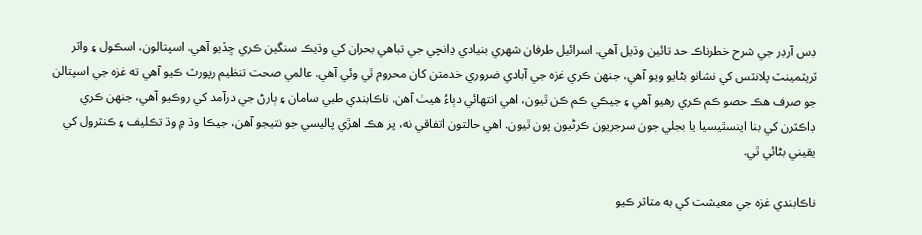ڊس آرڊر جي شرح خطرناڪ حد تائين وڌيل آهي. اسرائيل طرفان شهري بنيادي ڍانچي جي تباهي بحران کي وڌيڪ سنگين ڪري ڇڏيو آهي. اسپتالون، اسڪول ۽ واٽر ٽريٽمينٽ پلانٽس کي نشانو بڻايو ويو آهي، جنهن ڪري غزه جي آبادي ضروري خدمتن کان محروم ٿي وئي آهي. عالمي صحت تنظيم رپورٽ ڪيو آهي ته غزه جي اسپتالن جو صرف هڪ حصو ڪم ڪري رهيو آهي ۽ جيڪي ڪم ڪن ٿيون، اهي انتھائي دٻاءُ هيٺ آهن. ناڪابندي طبي سامان ۽ ٻارڻ جي درآمد کي روڪيو آهي، جنهن ڪري ڊاڪٽرن کي بنا اينسٿيسيا يا بجلي جون سرجريون ڪرڻيون پون ٿيون. اهي حالتون اتفاقي نه، پر هڪ اهڙي پاليسي جو نتيجو آهن، جيڪا وڌ ۾ وڌ تڪليف ۽ ڪنٽرول کي يقيني بڻائي ٿي.

ناڪابندي غزه جي معيشت کي به متاثر ڪيو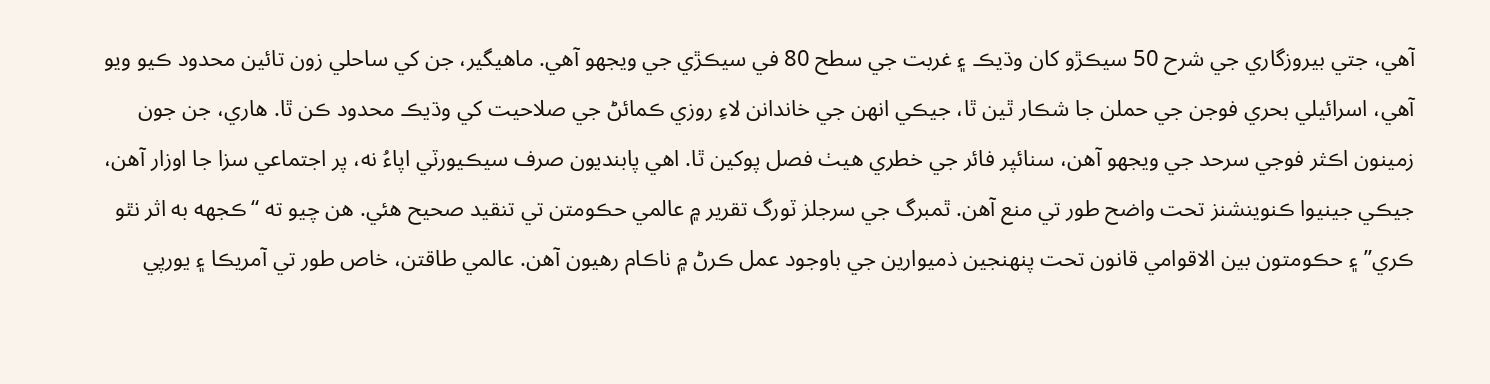آهي، جتي بيروزگاري جي شرح 50 سيڪڙو کان وڌيڪ ۽ غربت جي سطح 80 في سيڪڙي جي ويجهو آهي. ماھيگير، جن کي ساحلي زون تائين محدود ڪيو ويو آهي، اسرائيلي بحري فوجن جي حملن جا شڪار ٿين ٿا، جيڪي انهن جي خاندانن لاءِ روزي ڪمائڻ جي صلاحيت کي وڌيڪ محدود ڪن ٿا. هاري، جن جون زمينون اڪثر فوجي سرحد جي ويجهو آهن، سنائپر فائر جي خطري هيٺ فصل پوکين ٿا. اهي پابنديون صرف سيڪيورٽي اپاءُ نه، پر اجتماعي سزا جا اوزار آهن، جيڪي جينيوا ڪنوينشنز تحت واضح طور تي منع آهن. ٿمبرگ جي سرجلز ٽورگ تقرير ۾ عالمي حڪومتن تي تنقيد صحيح هئي. هن چيو ته “ڪجهه به اثر نٿو ڪري” ۽ حڪومتون بين الاقوامي قانون تحت پنهنجين ذميوارين جي باوجود عمل ڪرڻ ۾ ناڪام رهيون آهن. عالمي طاقتن، خاص طور تي آمريڪا ۽ يورپي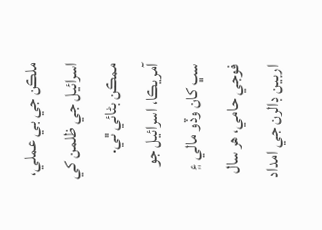ملڪن جي بي عملي، اسرائيل جي ظلمن کي ممڪن بڻائي ٿي. آمريڪا، اسرائيل جو سڀ کان وڏو مالي ۽ فوجي حامي، هر سال اربين ڊالرن جي امداد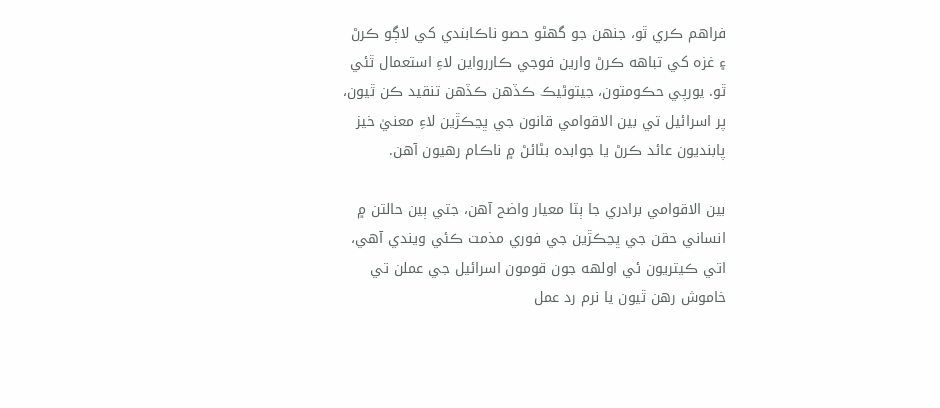فراهم ڪري ٿو، جنهن جو گھڻو حصو ناڪابندي کي لاڳو ڪرڻ ۽ غزه کي تباهه ڪرڻ وارين فوجي ڪاررواين لاءِ استعمال ٿئي ٿو. يورپي حڪومتون، جيتوڻيڪ ڪڏهن ڪڏهن تنقيد ڪن ٿيون، پر اسرائيل تي بين الاقوامي قانون جي ڀڃڪڙين لاءِ معنيٰ خيز پابنديون عائد ڪرڻ يا جوابده بڻائڻ ۾ ناڪام رهيون آهن.

بين الاقوامي برادري جا ٻٽا معيار واضح آهن، جتي ٻين حالتن ۾ انساني حقن جي ڀڃڪڙين جي فوري مذمت ڪئي ويندي آهي، اتي ڪيتريون ئي اولهه جون قومون اسرائيل جي عملن تي خاموش رهن ٿيون يا نرم رد عمل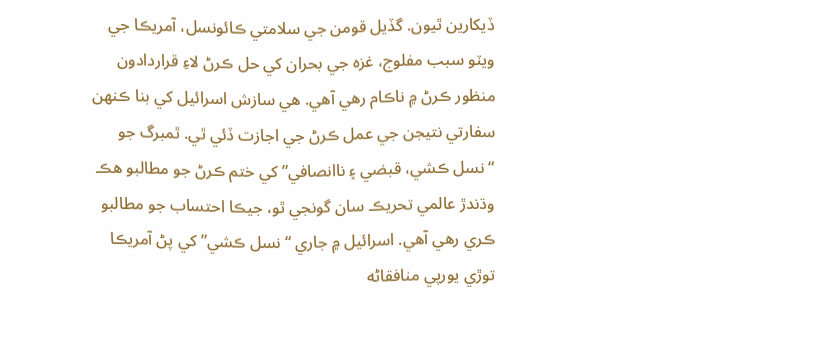ڏيکارين ٿيون. گڏيل قومن جي سلامتي ڪائونسل، آمريڪا جي ويٽو سبب مفلوج، غزه جي بحران کي حل ڪرڻ لاءِ قراردادون منظور ڪرڻ ۾ ناڪام رهي آهي. هي سازش اسرائيل کي بنا ڪنهن سفارتي نتيجن جي عمل ڪرڻ جي اجازت ڏئي ٿي. ٿمبرگ جو “نسل ڪشي، قبضي ۽ ناانصافي” کي ختم ڪرڻ جو مطالبو هڪ وڌندڙ عالمي تحريڪ سان گونجي ٿو، جيڪا احتساب جو مطالبو ڪري رهي آهي. اسرائيل ۾ جاري “نسل ڪشي” کي پڻ آمريڪا توڙي يورپي منافقاڻه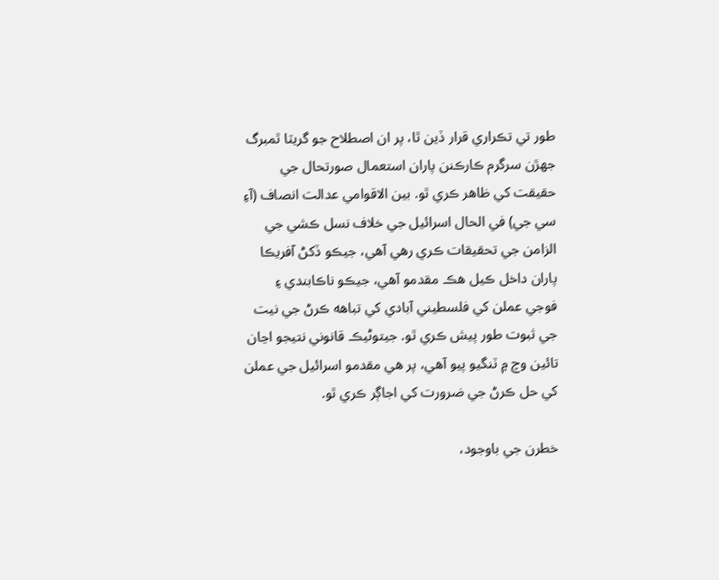طور تي تڪراري قرار ڏين ٿا، پر ان اصطلاح جو گريٽا ٿمبرگ جهڙن سرگرم ڪارڪنن پاران استعمال صورتحال جي حقيقت کي ظاهر ڪري ٿو. بين الاقوامي عدالت انصاف (آءِ سي جي) في الحال اسرائيل جي خلاف نسل ڪشي جي الزامن جي تحقيقات ڪري رهي آهي، جيڪو ڏکڻ آفريڪا پاران داخل ڪيل هڪ مقدمو آهي، جيڪو ناڪابندي ۽ فوجي عملن کي فلسطيني آبادي کي تباهه ڪرڻ جي نيت جي ثبوت طور پيش ڪري ٿو. جيتوڻيڪ قانوني نتيجو اڃان تائين وچ ۾ ٽنگيو پيو آهي، پر هي مقدمو اسرائيل جي عملن کي حل ڪرڻ جي ضرورت کي اجاڳر ڪري ٿو.

خطرن جي باوجود،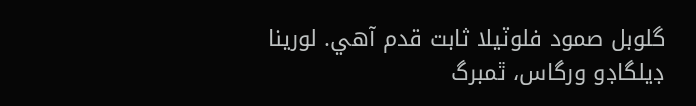گلوبل صمود فلوٽيلا ثابت قدم آهي. لورينا ڊيلگاڊو ورگاس، ٿمبرگ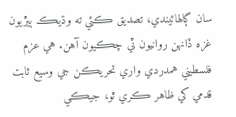سان ڳالهائيندي، تصديق ڪئي ته وڌيڪ ٻيڙيون غزه ڏانهن روانيون ٿي چڪيون آهن. هي عزم فلسطيني همدردي واري تحريڪن جي وسيع ثابت قدمي کي ظاهر ڪري ٿو، جيڪي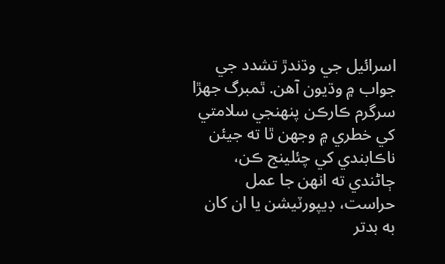اسرائيل جي وڌندڙ تشدد جي جواب ۾ وڌيون آهن. ٿمبرگ جهڙا سرگرم ڪارڪن پنهنجي سلامتي کي خطري ۾ وجهن ٿا ته جيئن ناڪابندي کي چئلينج ڪن، ڄاڻندي ته انهن جا عمل حراست، ڊيپورٽيشن يا ان کان به بدتر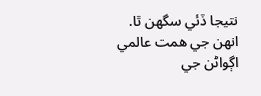نتيجا ڏئي سگهن ٿا. انهن جي همت عالمي اڳواڻن جي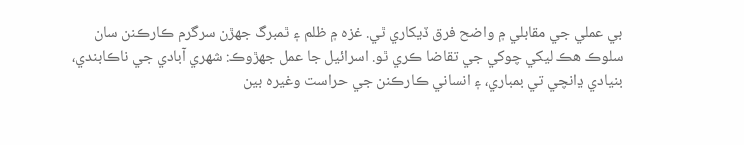بي عملي جي مقابلي ۾ واضح فرق ڏيکاري ٿي. غزه ۾ ظلم ۽ ٿمبرگ جهڙن سرگرم ڪارڪنن سان سلوڪ هڪ ليکي چوکي جي تقاضا ڪري ٿو. اسرائيل جا عمل جهڙوڪ: شهري آبادي جي ناڪابندي، بنيادي ڍانچي تي بمباري، ۽ انساني ڪارڪنن جي حراست وغيره بين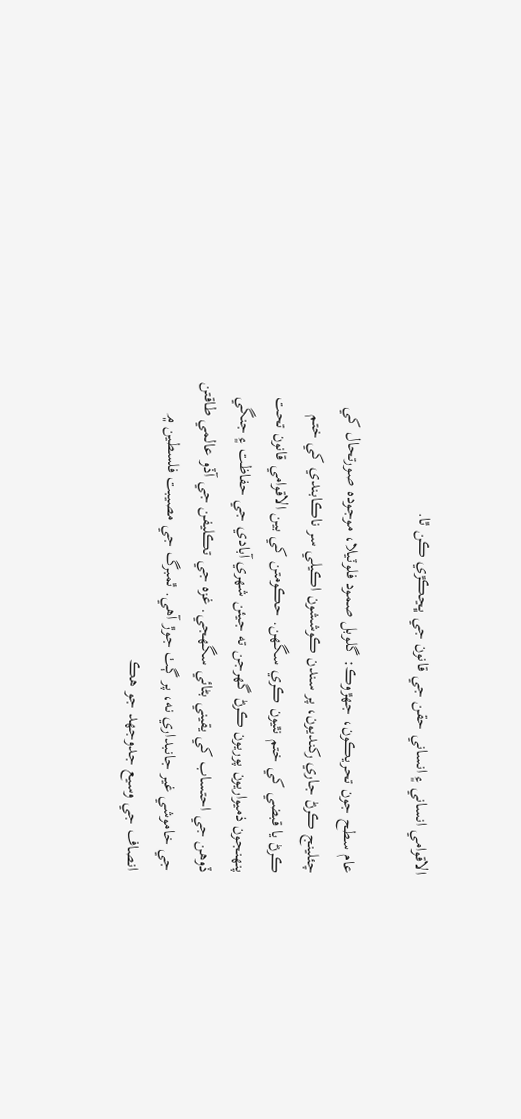الاقوامي انساني ۽ انساني حقن جي قانون جي ڀڃڪڙي ڪن ٿا.

عام سطح جون تحريڪون، جهڙوڪ: گلوبل صمود فلوٽيلا، موجوده صورتحال کي چئلينج ڪرڻ جاري رکنديون، پر سندن ڪوششون اڪيلي سر ناڪابندي کي ختم ڪرڻ يا قبضي کي ختم نٿيون ڪري سگهن. حڪومتن کي بين الاقوامي قانون تحت پنهنجون ذميواريون پوريون ڪرڻ گهرجن ته جيئن شهري آبادي جي حفاظت ۽ جنگي ڏوهن جي احتساب کي يقيني بڻائي سگهجي. غزه جي تڪليفن جي آڏو عالمي طاقتن جي خاموشي غير جانبداري نه، پر ڳٺ جوڙ آهي. ٿمبرگ جي مصيبت فلسطين ۾ انصاف جي وسيع جدوجهد جو هڪ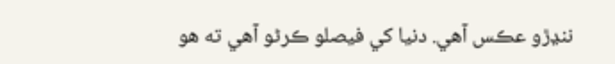ننڍڙو عڪس آهي. دنيا کي فيصلو ڪرڻو آهي ته هو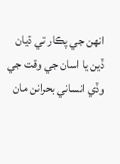انهن جي پڪار تي ڌيان ڏين يا اسان جي وقت جي وڏي انساني بحرانن مان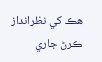هڪ کي نظرانداز ڪرڻ جاري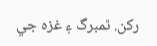رکن. ٿمبرگ ۽ غزه جي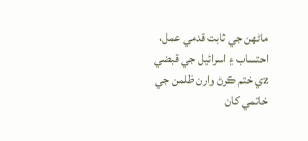ماڻهن جي ثابت قدمي عمل، احتساب ۽ اسرائيل جي قبضي zي ختم ڪرڻ وارن ظلمن جي خاتمي کان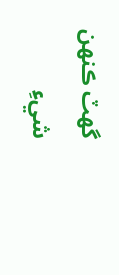گھٽ ڪنهن شيءِ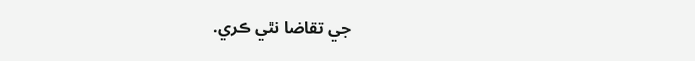جي تقاضا نٿي ڪري.